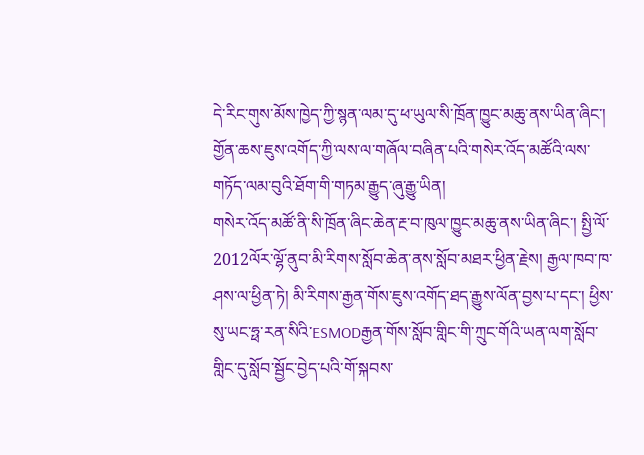དེ་རིང་གུས་མོས་ཁྱེད་ཀྱི་སྙན་ལམ་དུ་ཕ་ཡུལ་སི་ཁྲོན་ཁྱུང་མཆུ་ནས་ཡིན་ཞིང་། གྱོན་ཆས་ཇུས་འགོད་ཀྱི་ལས་ལ་གཞོལ་བཞིན་པའི་གསེར་འོད་མཚོའི་ལས་གཏོད་ལམ་བུའི་ཐོག་གི་གཏམ་རྒྱུད་ཞུ་རྒྱུ་ཡིན།
གསེར་འོད་མཚོ་ནི་སི་ཁྲོན་ཞིང་ཆེན་རྔ་བ་ཁུལ་ཁྱུང་མཆུ་ནས་ཡིན་ཞིང་། སྤྱི་ལོ་2012ལོར་ལྷོ་ནུབ་མི་རིགས་སློབ་ཆེན་ནས་སློབ་མཐར་ཕྱིན་རྗེས། རྒྱལ་ཁབ་ཁ་ཤས་ལ་ཕྱིན་ཏེ། མི་རིགས་རྒྱན་གོས་ཇུས་འགོད་ཐད་རྒྱུས་ལོན་བྱས་པ་དང་། ཕྱིས་སུ་ཡང་ཧྥ་རན་སིའི་ESMODརྒྱན་གོས་སློབ་གླིང་གི་ཀྲུང་གོའི་ཡན་ལག་སློབ་གླིང་དུ་སློབ་སྦྱོང་བྱེད་པའི་གོ་སྐབས་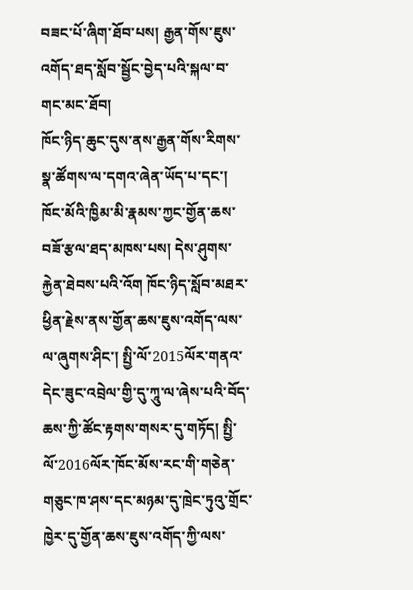བཟང་པོ་ཞིག་ཐོབ་པས། རྒྱན་གོས་ཇུས་འགོད་ཐད་སློབ་སྦྱོང་བྱེད་པའི་སྐལ་བ་གང་མང་ཐོབ།
ཁོང་ཉིད་ཆུང་དུས་ནས་རྒྱན་གོས་རིགས་སྣ་ཚོགས་ལ་དགའ་ཞེན་ཡོད་པ་དང་། ཁོང་མོའི་ཁྱིམ་མི་རྣམས་ཀྱང་གྱོན་ཆས་བཟོ་རྩལ་ཐད་མཁས་པས། དེས་ཤུགས་རྐྱེན་ཐེབས་པའི་འོག ཁོང་ཉིད་སློབ་མཐར་ཕྱིན་རྗེས་ནས་གྱོན་ཆས་ཇུས་འགོད་ལས་ལ་ཞུགས་ཤིང་། སྤྱི་ལོ་2015ལོར་གནའ་དེང་ཟུང་འབྲེལ་གྱི་དུ་ཀཱུ་ལ་ཞེས་པའི་བོད་ཆས་ཀྱི་ཚོང་རྟགས་གསར་དུ་གཏོད། སྤྱི་ལོ་2016ལོར་ཁོང་མོས་རང་གི་གཅེན་གཅུང་ཁ་ཤས་དང་མཉམ་དུ་ཁྲེང་ཏུའུ་གྲོང་ཁྱེར་དུ་གྱོན་ཆས་ཇུས་འགོད་ཀྱི་ལས་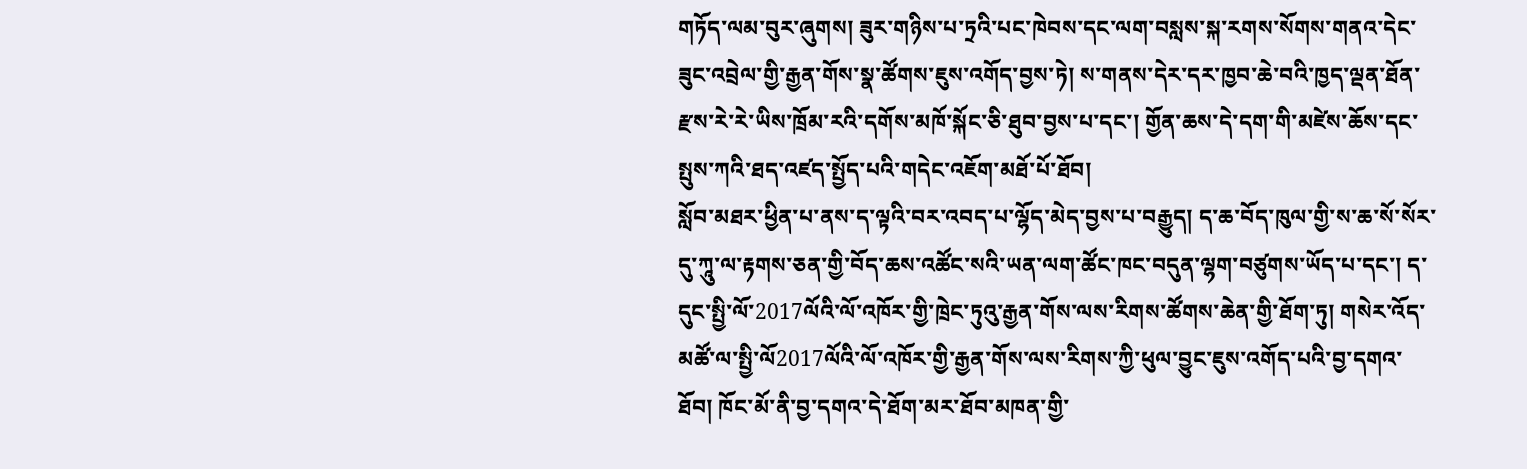གཏོད་ལམ་བུར་ཞུགས། ཟུར་གཉིས་པ་ཏྲའི་པང་ཁེབས་དང་ལག་བསླས་སྐ་རགས་སོགས་གནའ་དེང་ཟུང་འབྲེལ་གྱི་རྒྱན་གོས་སྣ་ཚོགས་ཇུས་འགོད་བྱས་ཏེ། ས་གནས་དེར་དར་ཁྱབ་ཆེ་བའི་ཁྱད་ལྡན་ཐོན་རྫས་རེ་རེ་ཡིས་ཁྲོམ་རའི་དགོས་མཁོ་སྐོང་ཅི་ཐུབ་བྱས་པ་དང་། གྱོན་ཆས་དེ་དག་གི་མཛེས་ཆོས་དང་སྤུས་ཀའི་ཐད་འཛད་སྤྱོད་པའི་གདེང་འཇོག་མཐོ་པོ་ཐོབ།
སློབ་མཐར་ཕྱིན་པ་ནས་ད་ལྟའི་བར་འབད་པ་ལྷོད་མེད་བྱས་པ་བརྒྱུད། ད་ཆ་བོད་ཁུལ་གྱི་ས་ཆ་སོ་སོར་དུ་ཀཱུ་ལ་རྟགས་ཅན་གྱི་བོད་ཆས་འཚོང་སའི་ཡན་ལག་ཚོང་ཁང་བདུན་ལྷག་བཙུགས་ཡོད་པ་དང་། ད་དུང་སྤྱི་ལོ་2017ལོའི་ལོ་འཁོར་གྱི་ཁྲེང་ཏུའུ་རྒྱན་གོས་ལས་རིགས་ཚོགས་ཆེན་གྱི་ཐོག་ཏུ། གསེར་འོད་མཚོ་ལ་སྤྱི་ལོ2017ལོའི་ལོ་འཁོར་གྱི་རྒྱན་གོས་ལས་རིགས་ཀྱི་ཕུལ་བྱུང་ཇུས་འགོད་པའི་བྱ་དགའ་ཐོབ། ཁོང་མོ་ནི་བྱ་དགའ་དེ་ཐོག་མར་ཐོབ་མཁན་གྱི་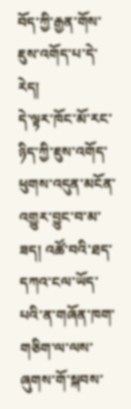བོད་ཀྱི་རྒྱན་གོས་ཇུས་འགོད་པ་དེ་རེད།
དེ་ལྟར་ཁོང་མོ་རང་ཉིད་ཀྱི་ཇུས་འགོད་ཕུགས་འདུན་མངོན་འགྱུར་བྱུང་བ་མ་ཟད། འཚོ་བའི་ཐད་དཀའ་ངལ་ཡོད་པའི་ན་གཞོན་ཁག་གཅིག་ལ་ལས་ཞུགས་གོ་སྐབས་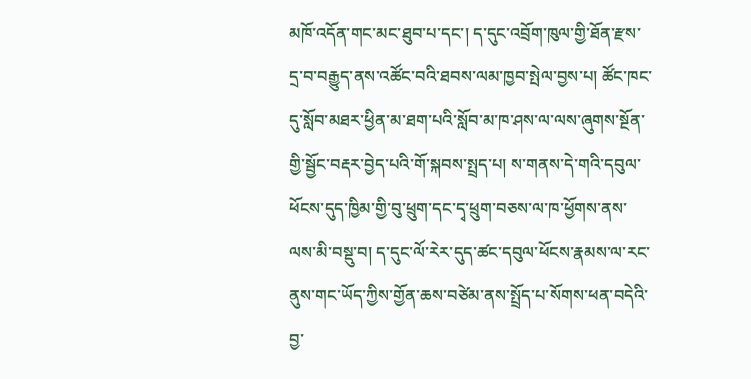མཁོ་འདོན་གང་མང་ཐུབ་པ་དང་། ད་དུང་འབྲོག་ཁུལ་གྱི་ཐོན་རྫས་དྲ་བ་བརྒྱུད་ནས་འཚོང་བའི་ཐབས་ལམ་ཁྱབ་སྤེལ་བྱས་པ། ཚོང་ཁང་དུ་སློབ་མཐར་ཕྱིན་མ་ཐག་པའི་སློབ་མ་ཁ་ཤས་ལ་ལས་ཞུགས་སྔོན་གྱི་སྦྱོང་བརྡར་བྱེད་པའི་གོ་སྐབས་སྤྲད་པ། ས་གནས་དེ་གའི་དབུལ་ཕོངས་དུད་ཁྱིམ་གྱི་བུ་ཕྲུག་དང་དྭ་ཕྲུག་བཅས་ལ་ཁ་ཕྱོགས་ནས་ལས་མི་བསྡུ་བ། ད་དུང་ལོ་རེར་དུད་ཚང་དབུལ་ཕོངས་རྣམས་ལ་རང་ནུས་གང་ཡོད་ཀྱིས་གྱོན་ཆས་བཙེམ་ནས་སྤྲོད་པ་སོགས་ཕན་བདེའི་བྱ་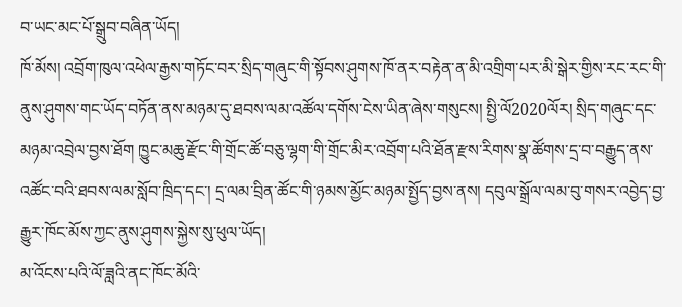བ་ཡང་མང་པོ་སྒྲུབ་བཞིན་ཡོད།
ཁོ་མོས། འབྲོག་ཁུལ་འཕེལ་རྒྱས་གཏོང་བར་སྲིད་གཞུང་གི་སྟོབས་ཤུགས་ཁོ་ནར་བརྟེན་ན་མི་འགྲིག་པར་མི་སྒེར་གྱིས་རང་རང་གི་ནུས་ཤུགས་གང་ཡོད་བཏོན་ནས་མཉམ་དུ་ཐབས་ལམ་འཚོལ་དགོས་ངེས་ཡིན་ཞེས་གསུངས། སྤྱི་ལོ2020ལོར། སྲིད་གཞུང་དང་མཉམ་འབྲེལ་བྱས་ཐོག ཁྱུང་མཆུ་རྫོང་གི་གྲོང་ཚོ་བཅུ་ལྷག་གི་གྲོང་མིར་འབྲོག་པའི་ཐོན་རྫས་རིགས་སྣ་ཚོགས་དྲ་བ་བརྒྱུད་ནས་འཚོང་བའི་ཐབས་ལམ་སློབ་ཁྲིད་དང་། དྲ་ལམ་བྲིན་ཚོང་གི་ཉམས་མྱོང་མཉམ་སྤྱོད་བྱས་ནས། དབུལ་སྒྲོལ་ལམ་བུ་གསར་འབྱེད་བྱ་རྒྱུར་ཁོང་མོས་ཀྱང་ནུས་ཤུགས་སྐྱེས་སུ་ཕུལ་ཡོད།
མ་འོངས་པའི་ལོ་ཟླའི་ནང་ཁོང་མོའི་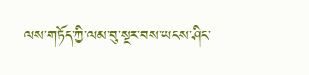ལས་གཏོད་ཀྱི་ལམ་བུ་སྔར་བས་ཡངས་ཤིང་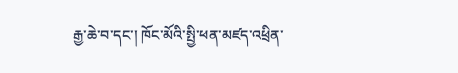རྒྱ་ཆེ་བ་དང་། ཁོང་མོའི་སྤྱི་ཕན་མཛད་འཕྲིན་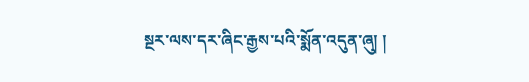སྔར་ལས་དར་ཞིང་རྒྱས་པའི་སྨོན་འདུན་ཞུ། །